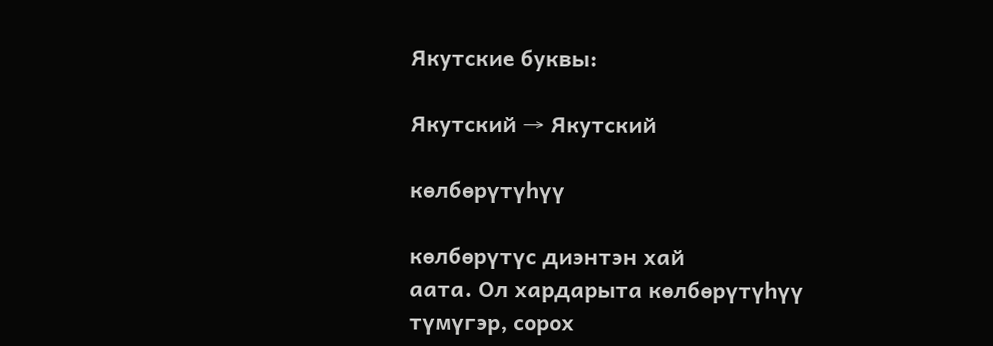Якутские буквы:

Якутский → Якутский

көлбөрүтүһүү

көлбөрүтүс диэнтэн хай
аата. Ол хардарыта көлбөрүтүһүү түмүгэр, сорох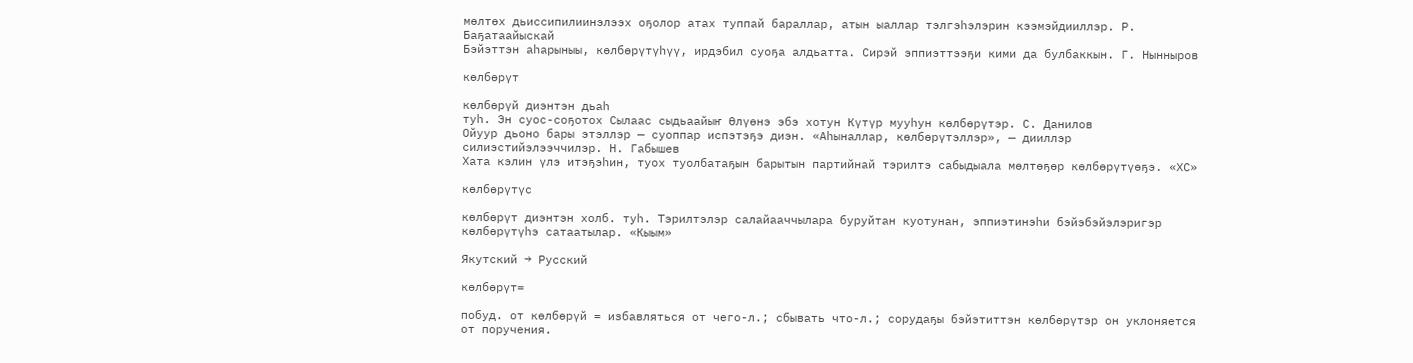мөлтөх дьиссипилиинэлээх оҕолор атах туппай бараллар, атын ыаллар тэлгэһэлэрин кээмэйдииллэр. Р. Баҕатаайыскай
Бэйэттэн аһарыныы, көлбөрүтүһүү, ирдэбил суоҕа алдьатта. Сирэй эппиэттээҕи кими да булбаккын. Г. Нынныров

көлбөрүт

көлбөрүй диэнтэн дьаһ
туһ. Эн суос-соҕотох Сылаас сыдьаайыҥ Өлүөнэ эбэ хотун Күтүр мууһун көлбөрүтэр. С. Данилов
Ойуур дьоно бары этэллэр — суоппар испэтэҕэ диэн. «Аһыналлар, көлбөрүтэллэр», — дииллэр силиэстийэлээччилэр. Н. Габышев
Хата кэлин үлэ итэҕэһин, туох туолбатаҕын барытын партийнай тэрилтэ сабыдыала мөлтөҕөр көлбөрүтүөҕэ. «ХС»

көлбөрүтүс

көлбөрүт диэнтэн холб. туһ. Тэрилтэлэр салайааччылара буруйтан куотунан, эппиэтинэһи бэйэбэйэлэригэр көлбөрүтүһэ сатаатылар. «Кыым»

Якутский → Русский

көлбөрүт=

побуд. от көлбөрүй = избавляться от чего-л.; сбывать что-л.; сорудаҕы бэйэтиттэн көлбөрүтэр он уклоняется от поручения.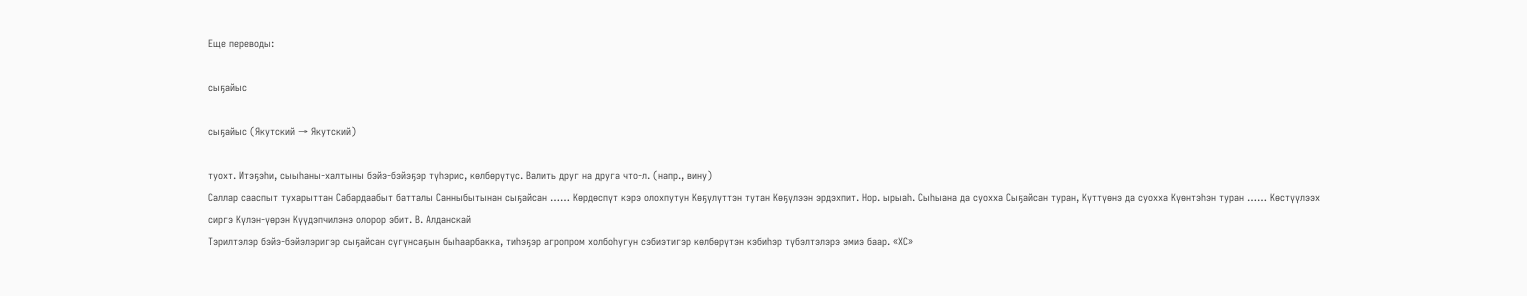Еще переводы:

сыҕайыс

сыҕайыс (Якутский → Якутский)

туохт. Итэҕэһи, сыыһаны-халтыны бэйэ-бэйэҕэр түһэрис, көлбөрүтүс. Валить друг на друга что-л. (напр., вину)
Саллар сааспыт тухарыттан Сабардаабыт батталы Санныбытынан сыҕайсан …… Көрдөспүт кэрэ олохпутун Көҕүлүттэн тутан Көҕүлээн эрдэхпит. Нор. ырыаһ. Сыһыана да суохха Сыҕайсан туран, Күттүөнэ да суохха Күөнтэһэн туран …… Көстүүлээх сиргэ Күлэн-үөрэн Күүдэпчилэнэ олорор эбит. В. Алданскай
Тэрилтэлэр бэйэ-бэйэлэригэр сыҕайсан сүгүнсаҕын быһаарбакка, тиһэҕэр агропром холбоһугун сэбиэтигэр көлбөрүтэн кэбиһэр түбэлтэлэрэ эмиэ баар. «ХС»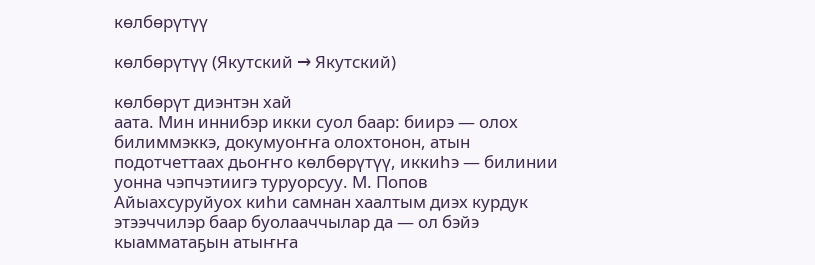көлбөрүтүү

көлбөрүтүү (Якутский → Якутский)

көлбөрүт диэнтэн хай
аата. Мин иннибэр икки суол баар: биирэ — олох билиммэккэ, докумуоҥҥа олохтонон, атын подотчеттаах дьоҥҥо көлбөрүтүү, иккиһэ — билинии уонна чэпчэтиигэ туруорсуу. М. Попов
Айыахсуруйуох киһи самнан хаалтым диэх курдук этээччилэр баар буолааччылар да — ол бэйэ кыамматаҕын атыҥҥа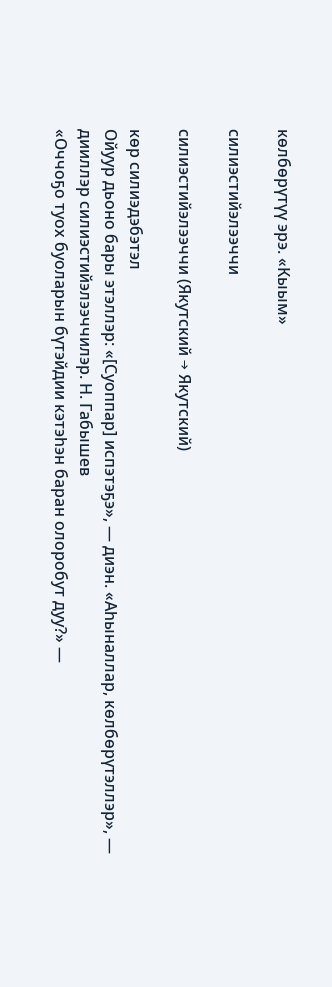көлбөрүтүү эрэ. «Кыым»

силиэстийэлээччи

силиэстийэлээччи (Якутский → Якутский)

көр силиэдэбэтэл
Ойуур дьоно бары этэллэр: «[Суоппар] испэтэҕэ», — диэн. «Аһыналлар, көлбөрүтэллэр», — дииллэр силиэстийэлээччилэр. Н. Габышев
«Оччоҕо туох буоларын бүтэйдии кэтэһэн баран олоробут дуу?» —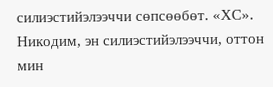силиэстийэлээччи сөпсөөбөт. «ХС». Никодим, эн силиэстийэлээччи, оттон мин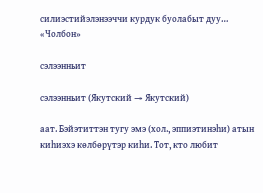силиэстийэлэнээччи курдук буолабыт дуу… «Чолбон»

сэлээнньит

сэлээнньит (Якутский → Якутский)

аат. Бэйэтиттэн тугу эмэ (хол., эппиэтинэһи) атын киһиэхэ көлбөрүтэр киһи. Тот, кто любит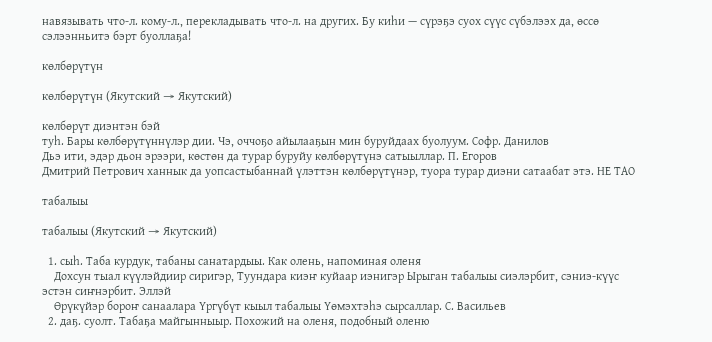навязывать что-л. кому-л., перекладывать что-л. на других. Бу киһи — сүрэҕэ суох сүүс сүбэлээх да, өссө сэлээнньитэ бэрт буоллаҕа!

көлбөрүтүн

көлбөрүтүн (Якутский → Якутский)

көлбөрүт диэнтэн бэй
туһ. Бары көлбөрүтүннүлэр дии. Чэ, оччоҕо айылааҕын мин буруйдаах буолуум. Софр. Данилов
Дьэ ити, эдэр дьон эрээри, көстөн да турар буруйу көлбөрүтүнэ сатыыллар. П. Егоров
Дмитрий Петрович ханнык да уопсастыбаннай үлэттэн көлбөрүтүнэр, туора турар диэни сатаабат этэ. НЕ ТАО

табалыы

табалыы (Якутский → Якутский)

  1. сыһ. Таба курдук, табаны санатардыы. Как олень, напоминая оленя
    Дохсун тыал күүлэйдиир сиригэр, Туундара киэҥ куйаар иэнигэр Ырыган табалыы сиэлэрбит, сэниэ-күүс эстэн сиҥнэрбит. Эллэй
    Өрүкүйэр бороҥ санаалара Үргүбүт кыыл табалыы Үөмэхтэһэ сырсаллар. С. Васильев
  2. даҕ. суолт. Табаҕа майгынныыр. Похожий на оленя, подобный оленю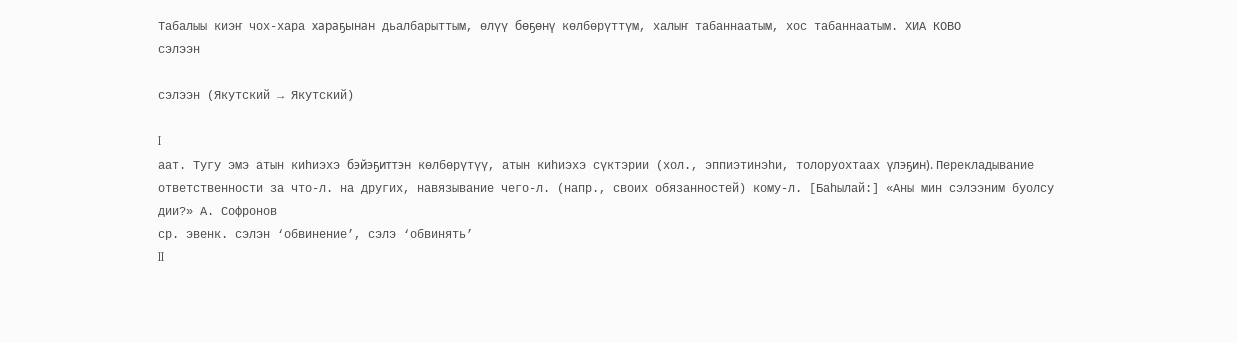Табалыы киэҥ чох-хара хараҕынан дьалбарыттым, өлүү бөҕөнү көлбөрүттүм, халыҥ табаннаатым, хос табаннаатым. ХИА КОВО
сэлээн

сэлээн (Якутский → Якутский)

I
аат. Тугу эмэ атын киһиэхэ бэйэҕиттэн көлбөрүтүү, атын киһиэхэ сүктэрии (хол., эппиэтинэһи, толоруохтаах үлэҕин). Перекладывание ответственности за что-л. на других, навязывание чего-л. (напр., своих обязанностей) кому-л. [Баһылай:] «Аны мин сэлээним буолсу дии?» А. Софронов
ср. эвенк. сэлэн ‘обвинение’, сэлэ ‘обвинять’
II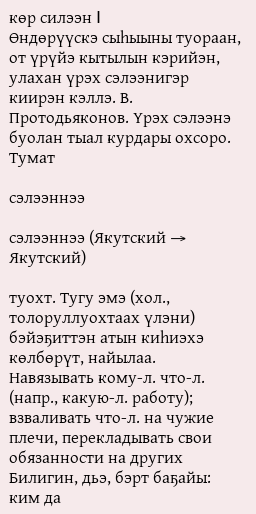көр силээн I
Өндөрүүскэ сыһыыны туораан, от үрүйэ кытылын кэрийэн, улахан үрэх сэлээнигэр киирэн кэллэ. В. Протодьяконов. Үрэх сэлээнэ буолан тыал курдары охсоро. Тумат

сэлээннээ

сэлээннээ (Якутский → Якутский)

туохт. Тугу эмэ (хол., толоруллуохтаах үлэни) бэйэҕиттэн атын киһиэхэ көлбөрүт, найылаа. Навязывать кому-л. что-л. (напр., какую-л. работу); взваливать что-л. на чужие плечи, перекладывать свои обязанности на других
Билигин, дьэ, бэрт баҕайы: ким да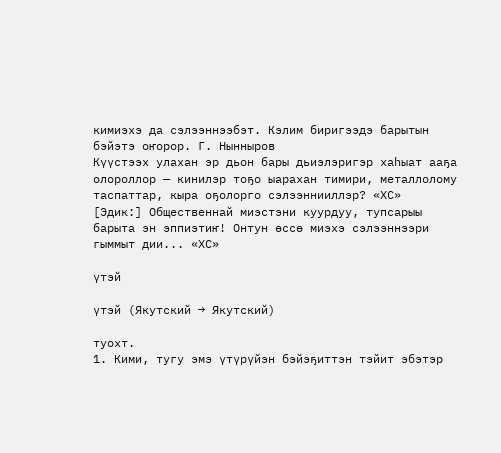кимиэхэ да сэлээннээбэт. Кэлим биригээдэ барытын бэйэтэ оҥорор. Г. Нынныров
Күүстээх улахан эр дьон бары дьиэлэригэр хаһыат ааҕа олороллор — кинилэр тоҕо ыарахан тимири, металлолому таспаттар, кыра оҕолорго сэлээннииллэр? «ХС»
[Эдик:] Общественнай миэстэни куурдуу, тупсарыы барыта эн эппиэтиҥ! Онтун өссө миэхэ сэлээннээри гыммыт дии... «ХС»

үтэй

үтэй (Якутский → Якутский)

туохт.
1. Кими, тугу эмэ үтүрүйэн бэйэҕиттэн тэйит эбэтэр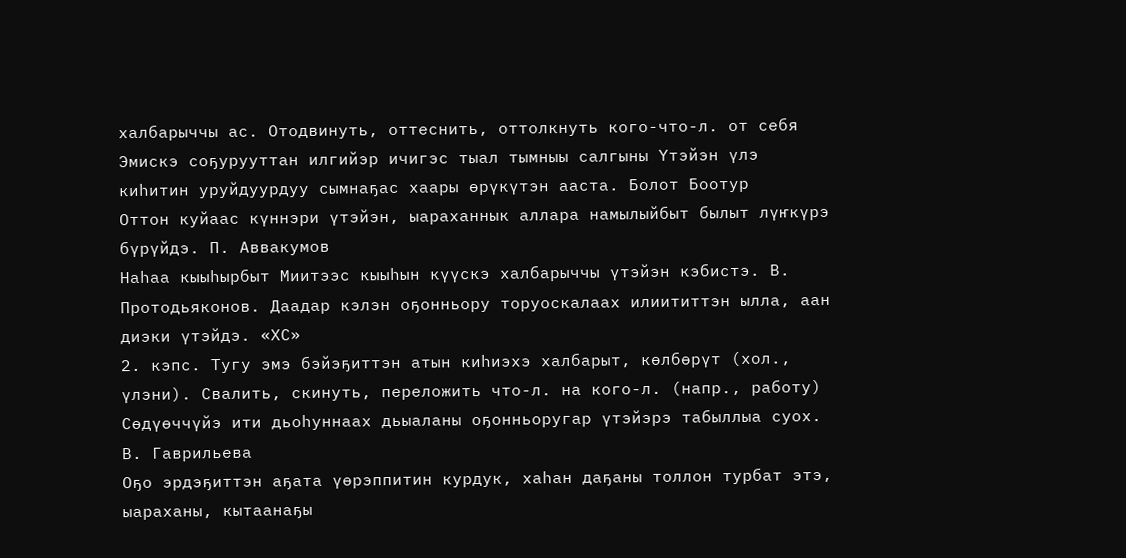халбарыччы ас. Отодвинуть, оттеснить, оттолкнуть кого-что-л. от себя
Эмискэ соҕурууттан илгийэр ичигэс тыал тымныы салгыны Үтэйэн үлэ киһитин уруйдуурдуу сымнаҕас хаары өрүкүтэн ааста. Болот Боотур
Оттон куйаас күннэри үтэйэн, ыараханнык аллара намылыйбыт былыт лүҥкүрэ бүрүйдэ. П. Аввакумов
Наһаа кыыһырбыт Миитээс кыыһын күүскэ халбарыччы үтэйэн кэбистэ. В. Протодьяконов. Даадар кэлэн оҕонньору торуоскалаах илиититтэн ылла, аан диэки үтэйдэ. «ХС»
2. кэпс. Тугу эмэ бэйэҕиттэн атын киһиэхэ халбарыт, көлбөрүт (хол., үлэни). Свалить, скинуть, переложить что-л. на кого-л. (напр., работу)
Сөдүөччүйэ ити дьоһуннаах дьыаланы оҕонньоругар үтэйэрэ табыллыа суох. В. Гаврильева
Оҕо эрдэҕиттэн аҕата үөрэппитин курдук, хаһан даҕаны толлон турбат этэ, ыараханы, кытаанаҕы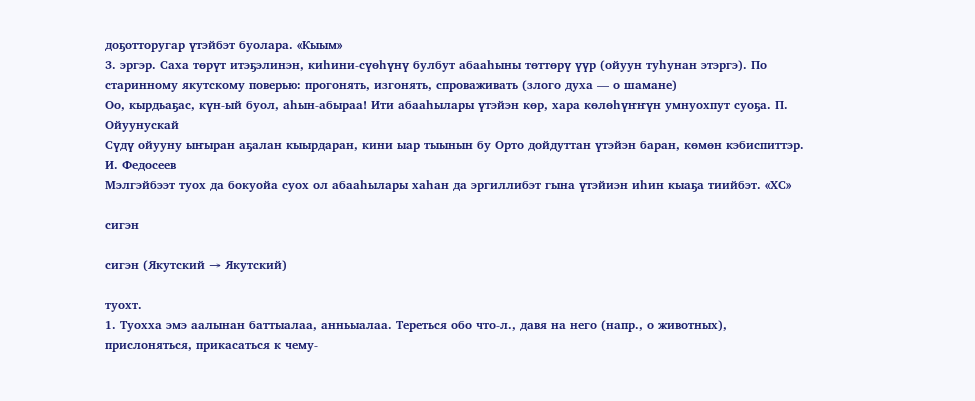доҕотторугар үтэйбэт буолара. «Кыым»
3. эргэр. Саха төрүт итэҕэлинэн, киһини-сүөһүнү булбут абааһыны төттөрү үүр (ойуун туһунан этэргэ). По старинному якутскому поверью: прогонять, изгонять, спроваживать (злого духа — о шамане)
Оо, кырдьаҕас, күн-ый буол, аһын-абыраа! Ити абааһылары үтэйэн көр, хара көлөһүҥҥүн умнуохпут суоҕа. П. Ойуунускай
Сүдү ойууну ыҥыран аҕалан кыырдаран, кини ыар тыынын бу Орто дойдуттан үтэйэн баран, көмөн кэбиспиттэр. И. Федосеев
Мэлгэйбээт туох да бокуойа суох ол абааһылары хаһан да эргиллибэт гына үтэйиэн иһин кыаҕа тиийбэт. «ХС»

сигэн

сигэн (Якутский → Якутский)

туохт.
1. Туохха эмэ аалынан баттыалаа, анньыалаа. Тереться обо что-л., давя на него (напр., о животных), прислоняться, прикасаться к чему-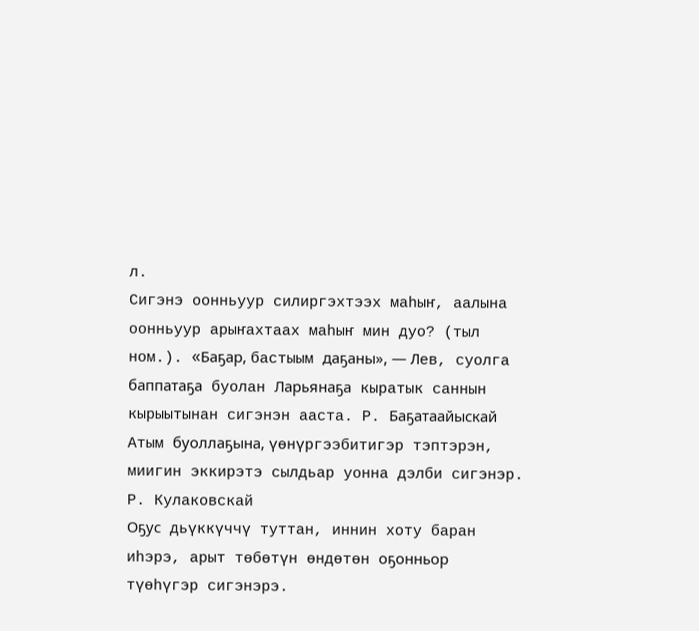л.
Сигэнэ оонньуур силиргэхтээх маһыҥ, аалына оонньуур арыҥахтаах маһыҥ мин дуо? (тыл ном.). «Баҕар, бастыым даҕаны», — Лев, суолга баппатаҕа буолан Ларьянаҕа кыратык саннын кырыытынан сигэнэн ааста. Р. Баҕатаайыскай
Атым буоллаҕына, үөнүргээбитигэр тэптэрэн, миигин эккирэтэ сылдьар уонна дэлби сигэнэр. Р. Кулаковскай
Оҕус дьүккүччү туттан, иннин хоту баран иһэрэ, арыт төбөтүн өндөтөн оҕонньор түөһүгэр сигэнэрэ.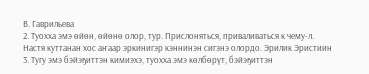В. Гаврильева
2. Туохха эмэ өйөн, өйөнө олор, тур. Прислоняться, приваливаться к чему-л.
Настя куттанан хос аҥаар эркинигэр кэннинэн сигэнэ олордо. Эрилик Эристиин
3. Тугу эмэ бэйэҕиттэн кимиэхэ, туохха эмэ көлбөрүт, бэйэҕиттэн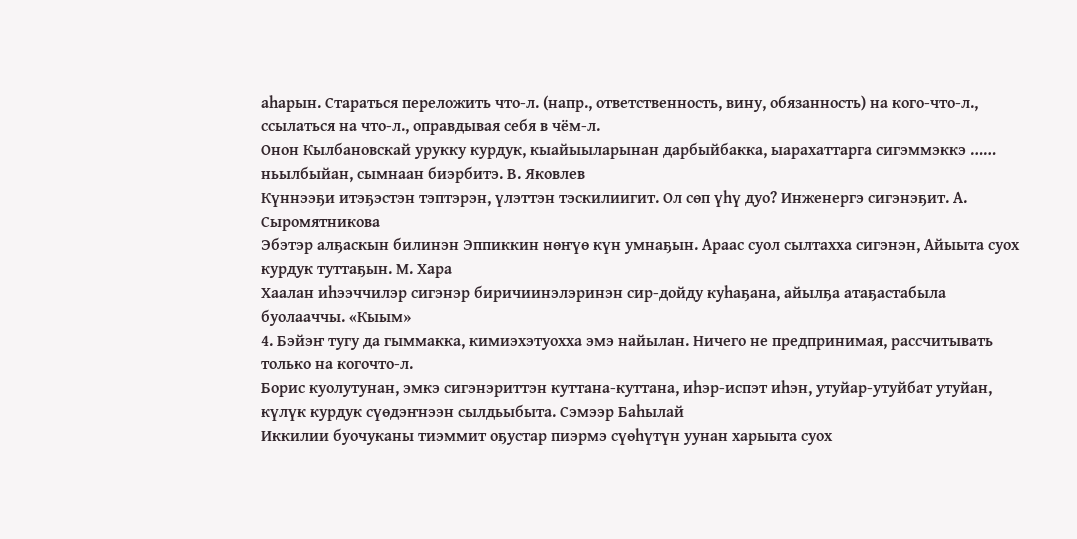аһарын. Стараться переложить что-л. (напр., ответственность, вину, обязанность) на кого-что-л., ссылаться на что-л., оправдывая себя в чём-л.
Онон Кылбановскай урукку курдук, кыайыыларынан дарбыйбакка, ыарахаттарга сигэммэккэ …… ньылбыйан, сымнаан биэрбитэ. В. Яковлев
Күннээҕи итэҕэстэн тэптэрэн, үлэттэн тэскилиигит. Ол сөп үһү дуо? Инженергэ сигэнэҕит. А. Сыромятникова
Эбэтэр алҕаскын билинэн Эппиккин нөҥүө күн умнаҕын. Араас суол сылтахха сигэнэн, Айыыта суох курдук туттаҕын. М. Хара
Хаалан иһээччилэр сигэнэр биричиинэлэринэн сир-дойду куһаҕана, айылҕа атаҕастабыла буолааччы. «Кыым»
4. Бэйэҥ тугу да гыммакка, кимиэхэтуохха эмэ найылан. Ничего не предпринимая, рассчитывать только на когочто-л.
Борис куолутунан, эмкэ сигэнэриттэн куттана-куттана, иһэр-испэт иһэн, утуйар-утуйбат утуйан, күлүк курдук сүөдэҥнээн сылдьыбыта. Сэмээр Баһылай
Иккилии буочуканы тиэммит оҕустар пиэрмэ сүөһүтүн уунан харыыта суох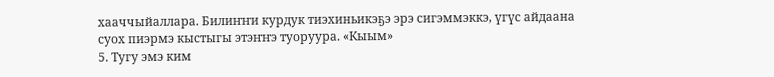хааччыйаллара. Билиҥҥи курдук тиэхиньикэҕэ эрэ сигэммэккэ, үгүс айдаана суох пиэрмэ кыстыгы этэҥҥэ туоруура. «Кыым»
5. Тугу эмэ ким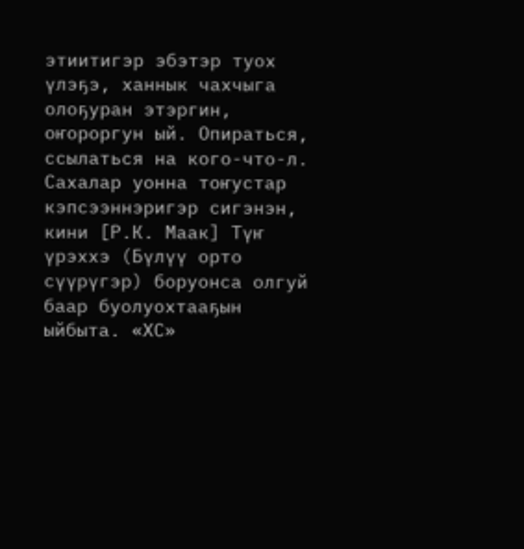этиитигэр эбэтэр туох үлэҕэ, ханнык чахчыга олоҕуран этэргин, оҥороргун ый. Опираться, ссылаться на кого-что-л.
Сахалар уонна тоҥустар кэпсээннэригэр сигэнэн, кини [Р.К. Маак] Түҥ үрэххэ (Бүлүү орто сүүрүгэр) боруонса олгуй баар буолуохтааҕын ыйбыта. «ХС»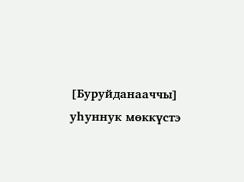[Буруйданааччы] уһуннук мөккүстэ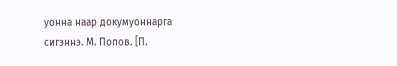уонна наар докумуоннарга сигэннэ. М. Попов. [П.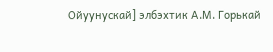Ойуунускай] элбэхтик А.М. Горькай